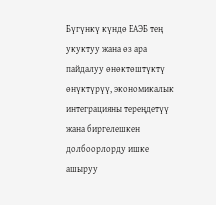Бүгүнкү күндө ЕАЭБ тең укуктуу жана өз ара пайдалуу өнөктөштүктү өнүктүрүү, экономикалык интеграцияны тереңдетүү жана биргелешкен долбоорлорду ишке ашыруу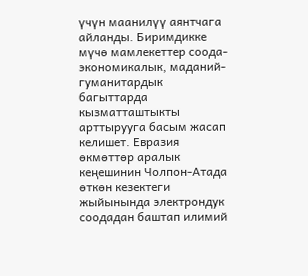үчүн маанилүү аянтчага айланды. Биримдикке мүчө мамлекеттер соода-экономикалык, маданий-гуманитардык багыттарда кызматташтыкты арттырууга басым жасап келишет. Евразия өкмөттөр аралык кеңешинин Чолпон-Атада өткөн кезектеги жыйынында электрондук соодадан баштап илимий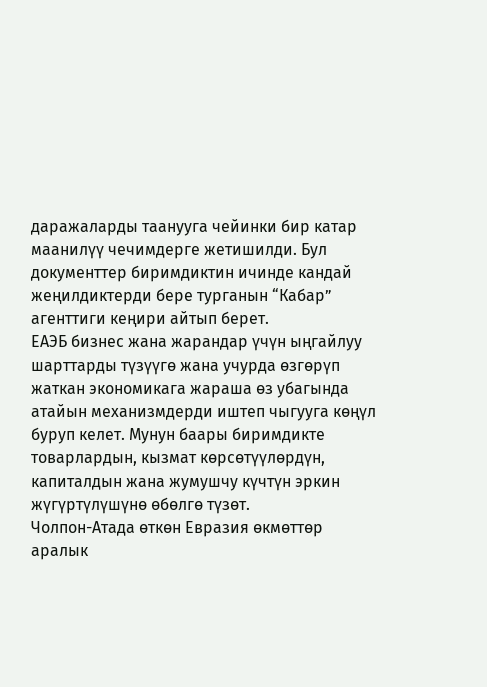даражаларды таанууга чейинки бир катар маанилүү чечимдерге жетишилди. Бул документтер биримдиктин ичинде кандай жеңилдиктерди бере турганын “Кабар” агенттиги кеңири айтып берет.
ЕАЭБ бизнес жана жарандар үчүн ыңгайлуу шарттарды түзүүгө жана учурда өзгөрүп жаткан экономикага жараша өз убагында атайын механизмдерди иштеп чыгууга көңүл буруп келет. Мунун баары биримдикте товарлардын, кызмат көрсөтүүлөрдүн, капиталдын жана жумушчу күчтүн эркин жүгүртүлүшүнө өбөлгө түзөт.
Чолпон-Атада өткөн Евразия өкмөттөр аралык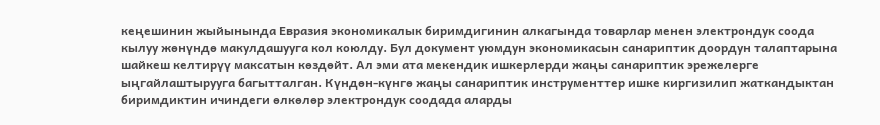кеңешинин жыйынында Евразия экономикалык биримдигинин алкагында товарлар менен электрондук соода кылуу жөнүндө макулдашууга кол коюлду. Бул документ уюмдун экономикасын санариптик доордун талаптарына шайкеш келтирүү максатын көздөйт. Ал эми ата мекендик ишкерлерди жаңы санариптик эрежелерге ыңгайлаштырууга багытталган. Күндөн-күнгө жаңы санариптик инструменттер ишке киргизилип жаткандыктан биримдиктин ичиндеги өлкөлөр электрондук соодада аларды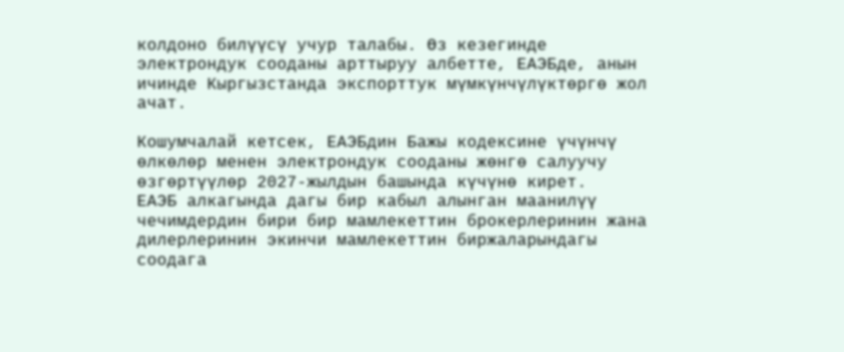колдоно билүүсү учур талабы. Өз кезегинде электрондук сооданы арттыруу албетте, ЕАЭБде, анын ичинде Кыргызстанда экспорттук мүмкүнчүлүктөргө жол ачат.

Кошумчалай кетсек, ЕАЭБдин Бажы кодексине үчүнчү өлкөлөр менен электрондук сооданы жөнгө салуучу өзгөртүүлөр 2027-жылдын башында күчүнө кирет.
ЕАЭБ алкагында дагы бир кабыл алынган маанилүү чечимдердин бири бир мамлекеттин брокерлеринин жана дилерлеринин экинчи мамлекеттин биржаларындагы соодага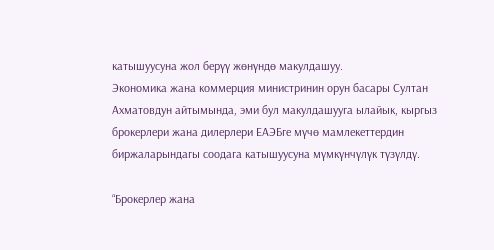катышуусуна жол берүү жөнүндө макулдашуу.
Экономика жана коммерция министринин орун басары Султан Ахматовдун айтымында, эми бул макулдашууга ылайык, кыргыз брокерлери жана дилерлери ЕАЭБге мүчө мамлекеттердин биржаларындагы соодага катышуусуна мүмкүнчүлүк түзүлдү.

“Брокерлер жана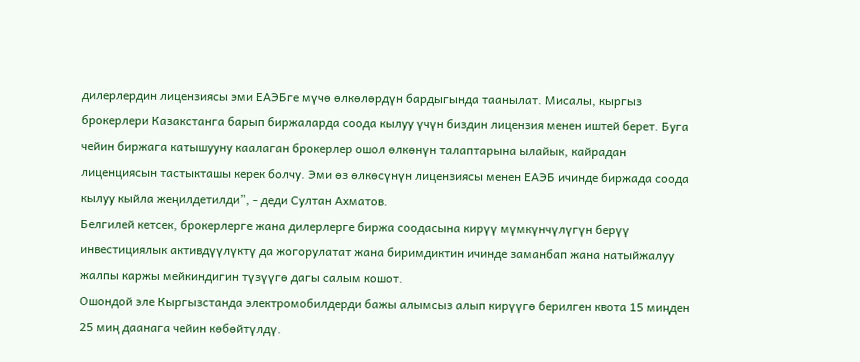дилерлердин лицензиясы эми ЕАЭБге мүчө өлкөлөрдүн бардыгында таанылат. Мисалы, кыргыз брокерлери Казакстанга барып биржаларда соода кылуу үчүн биздин лицензия менен иштей берет. Буга чейин биржага катышууну каалаган брокерлер ошол өлкөнүн талаптарына ылайык, кайрадан лиценциясын тастыкташы керек болчу. Эми өз өлкөсүнүн лицензиясы менен ЕАЭБ ичинде биржада соода кылуу кыйла жеңилдетилди”, - деди Султан Ахматов.
Белгилей кетсек, брокерлерге жана дилерлерге биржа соодасына кирүү мүмкүнчүлүгүн берүү инвестициялык активдүүлүктү да жогорулатат жана биримдиктин ичинде заманбап жана натыйжалуу жалпы каржы мейкиндигин түзүүгө дагы салым кошот.
Ошондой эле Кыргызстанда электромобилдерди бажы алымсыз алып кирүүгө берилген квота 15 миңден 25 миң даанага чейин көбөйтүлдү.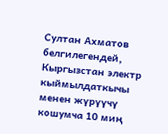Султан Ахматов белгилегендей, Кыргызстан электр кыймылдаткычы менен жүрүүчү кошумча 10 миң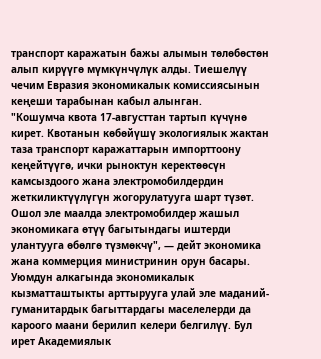транспорт каражатын бажы алымын төлөбөстөн алып кирүүгө мүмкүнчүлүк алды. Тиешелүү чечим Евразия экономикалык комиссиясынын кеңеши тарабынан кабыл алынган.
"Кошумча квота 17-августтан тартып күчүнө кирет. Квотанын көбөйүшү экологиялык жактан таза транспорт каражаттарын импорттоону кеңейтүүгө, ички рыноктун керектөөсүн камсыздоого жана электромобилдердин жеткиликтүүлүгүн жогорулатууга шарт түзөт. Ошол эле маалда электромобилдер жашыл экономикага өтүү багытындагы иштерди улантууга өбөлгө түзмөкчү", — дейт экономика жана коммерция министринин орун басары.
Уюмдун алкагында экономикалык кызматташтыкты арттырууга улай эле маданий-гуманитардык багыттардагы маселелерди да кароого маани берилип келери белгилүү. Бул ирет Академиялык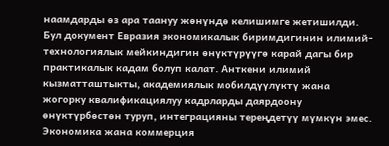наамдарды өз ара таануу жөнүндө келишимге жетишилди. Бул документ Евразия экономикалык биримдигинин илимий-технологиялык мейкиндигин өнүктүрүүгө карай дагы бир практикалык кадам болуп калат. Анткени илимий кызматташтыкты, академиялык мобилдүүлүктү жана жогорку квалификациялуу кадрларды даярдоону өнүктүрбөстөн туруп, интеграцияны тереңдетүү мүмкүн эмес.
Экономика жана коммерция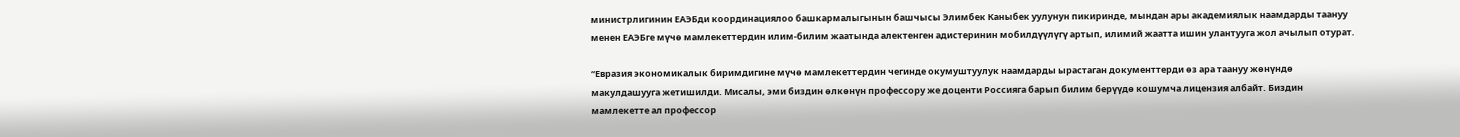министрлигинин ЕАЭБди координациялоо башкармалыгынын башчысы Элимбек Каныбек уулунун пикиринде, мындан ары академиялык наамдарды таануу менен ЕАЭБге мүчө мамлекеттердин илим-билим жаатында алектенген адистеринин мобилдүүлүгү артып, илимий жаатта ишин улантууга жол ачылып отурат.

“Евразия экономикалык биримдигине мүчө мамлекеттердин чегинде окумуштуулук наамдарды ырастаган документтерди өз ара таануу жөнүндө макулдашууга жетишилди. Мисалы, эми биздин өлкөнүн профессору же доценти Россияга барып билим берүүдө кошумча лицензия албайт. Биздин мамлекетте ал профессор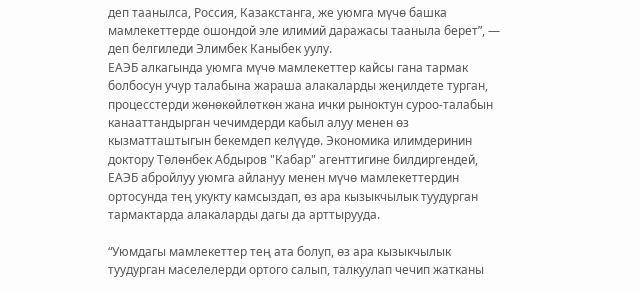деп таанылса, Россия, Казакстанга, же уюмга мүчө башка мамлекеттерде ошондой эле илимий даражасы тааныла берет”, — деп белгиледи Элимбек Каныбек уулу.
ЕАЭБ алкагында уюмга мүчө мамлекеттер кайсы гана тармак болбосун учур талабына жараша алакаларды жеңилдете турган, процесстерди жөнөкөйлөткөн жана ички рыноктун суроо-талабын канааттандырган чечимдерди кабыл алуу менен өз кызматташтыгын бекемдеп келүүдө. Экономика илимдеринин доктору Төлөнбек Абдыров "Кабар" агенттигине билдиргендей, ЕАЭБ абройлуу уюмга айлануу менен мүчө мамлекеттердин ортосунда тең укукту камсыздап, өз ара кызыкчылык туудурган тармактарда алакаларды дагы да арттырууда.

“Уюмдагы мамлекеттер тең ата болуп, өз ара кызыкчылык туудурган маселелерди ортого салып, талкуулап чечип жатканы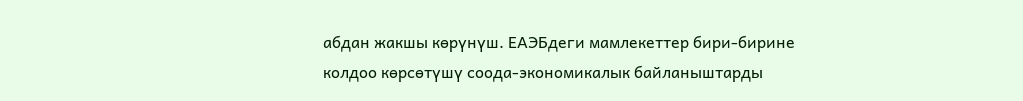абдан жакшы көрүнүш. ЕАЭБдеги мамлекеттер бири-бирине колдоо көрсөтүшү соода-экономикалык байланыштарды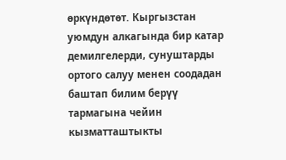өркүндөтөт. Кыргызстан уюмдун алкагында бир катар демилгелерди, сунуштарды ортого салуу менен соодадан баштап билим берүү тармагына чейин кызматташтыкты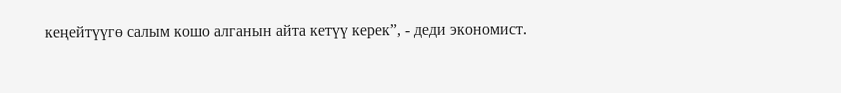кеңейтүүгө салым кошо алганын айта кетүү керек”, - деди экономист.